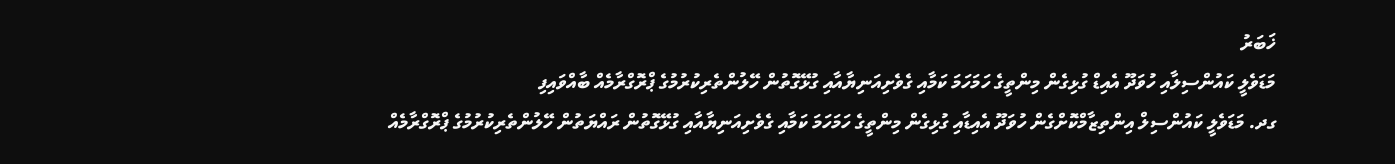ޚަބަރު
މަޑަވެލީ ކައުންސިލާއި ހުވަދޫ އެއިޑް ގުޅިގެން މިންތީގެ ހަމަހަމަ ކަމާއި ގެވެށިއަނިޔާއާއި ގުޅޭގޮތުން ހޭލުންތެރިކުރުމުގެ ޕްރޮގްރާމެއް ބާއްވައިފި
ގދ. މަޑަވެލީ ކައުންސިލް އިންތިޒާމްކޮށްގެން ހުވަދޫ އެއިޑާއި ގުޅިގެން މިންތީގެ ހަމަހަމަ ކަމާއި ގެވެށިއަނިޔާއާއި ގުޅޭގޮތުން ރައްޔަތުން ހޭލުންތެރިކުރުމުގެ ޕްރޮގްރާމެއް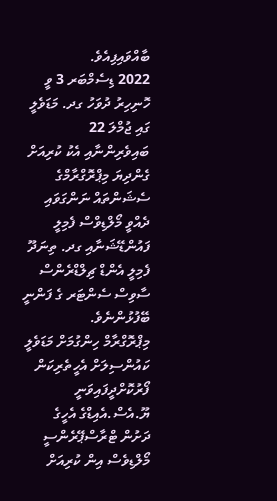ބާއްވައިފިއެވެ.
2022 ޑިސެމްބަރ 3 ވީ ހޮނިހިރު ދުވަހު ގދ. މަޑަވެލީ ގައި ޖުމްލަ 22 ބައިވެރިންނާއި އެކު ކުރިއަށް ގެންދިޔަ މިޕްރޮގްރާމްގެ ސެޝަންތައް ނަންގަވައި ދެއްވީ މޯލްޑިވްސް ފެމިލީ ފައުންޑޭޝަނާއި ގދ. ތިނަދޫ ފެމިލީ އެންޑް ޗިލްޑްރެންސް ސާވިސް ސެންޓަރ ގެ ފަންނީ ބޭފުޅުންނެވެ.
މިޕްރޮގްރާމް ހިންގުމަށް މަޑަވެލީ ކައުންސިލަށް އެހީތެރިކަން ފޯރުކޮށްދީފައިވަނީ  ޔޫ.އެސް.އެއިޑްގެ އެހީގެ ދަށުން ޓްރާސްޕޭރެންސީ މޯލްޑިވެސް އިން ކުރިއަށް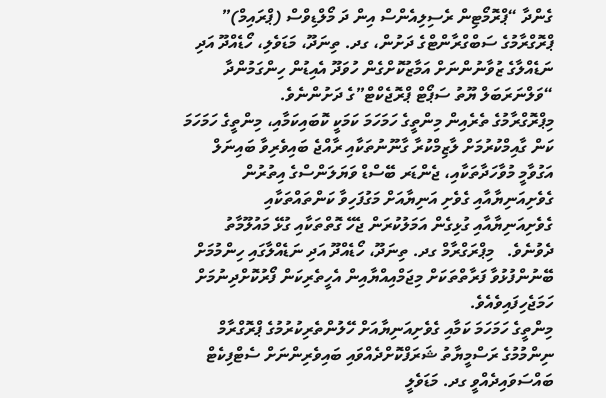ގެންދާ “ޕްރޮމޯޓިން ރެސިލިއެންސް އިން ދަ މޯލްޑިވްސް (ޕްރައިމް)” ޕްރޮގްރާމުގެ ސަބްގްރާންޓްގެ ދަށުން، ގދ. ތިނަދޫ، މަޑަވެލި، ހޯޑެއްދޫ އަދި ނަޑެއްލާގެ ޒުވާނުންނަށް އަމާޒުކޮށްގެން ހުވަދޫ އެއިޑުން ހިންގަމުންދާ “ވަލްނަރަބަލް ޔޫތު ސަޕޯޓް ޕްރޮޖެކްޓް”ގެ ދަށުންނެވެ.
މިޕްރޮގްރާމުގެ ތެރެއިން މިންތީގެ ހަމަހަމަ ކަމަކީ ކޮބައިކަމާއި، މިންތީގެ ހަމަހަމަ ކަން ގާއިމްކުރުމަށް ލާޒިމްކުރާ ގާނޫނުތަކާއި ރާއްޖެ ބައިވެރިވާ ބައިނަލް އަގުވާމީ މުވާހަދާތަކާއި، ޖެންޑަރ ބޭސްޑް ވަޔަލަންސްގެ އިތުރުން ގެވެށިއަނިޔާއާއި ގެވެށި އަނިޔާއަށް މަގުފަހިވާ ކަންތައްތަކާއި ގެވެށިއަނިޔާއާއި ގުޅިގެން އަމަލުކުރަން ޖެހޭ ގޮތްތަކާއި ގުޅޭ މައުލޫމާތު ދެވުނެވެ.   މިޕްރަގްރާމް ގދ. ތިނަދޫ، ހޯޑެއްދޫ އަދި ނަޑެއްލާގައި ހިންމުމަށް ބޭނުންފުޅުވާ ފަރާތްތަކަށް މިޖަމްއިއްޔާއިން އެހީތެރިކަން ފޯރުކޮށްދިނުމަށް ހަމަޖެހިފައިވެއެވެ.
މިންތީގެ ހަމަހަމަ ކަމާއި ގެވެށިއަނިޔާއަށް ހޭލުންތެރިކުރުމުގެ ޕްރޮގްރާމް ނިންމުމުގެ ރަސްމީޔާތު ޝަރަފްކޮށްދެއްވައި ބައިވެރިންނަށް ސެޓްފިކެޓް ބައްސަވައިދެއްވީ ގދ. މަޑަވެލީ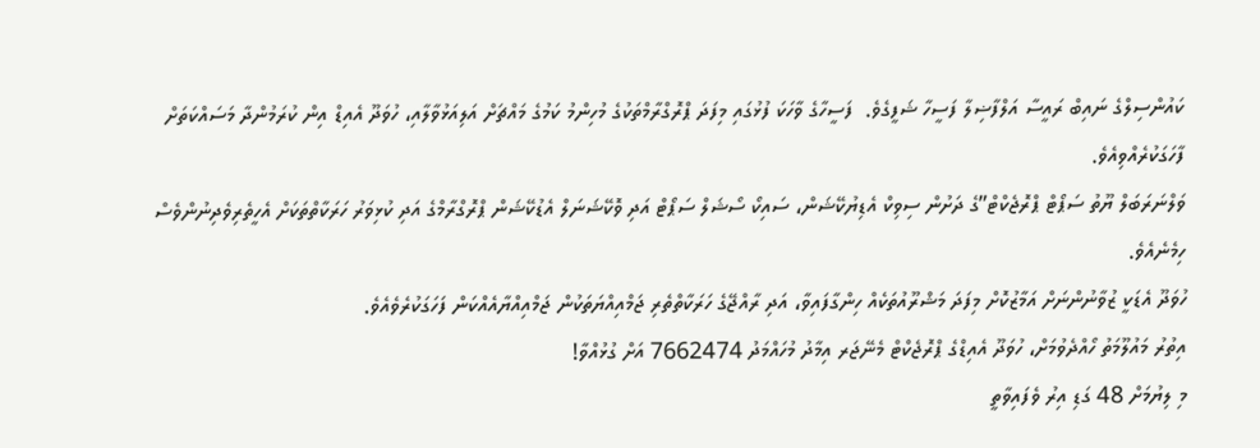ކައުންސިލްގެ ނައިބް ރައީސާ އަލްފާޟިލާ ފަސީހާ ޝަފީގެވެ.  ފަސީހާގެ ވާހަކަ ފުޅުގައި މިފަދަ ޕްރޮގްރާމްތަކުގެ މުހިންމު ކަމުގެ މައްޗަށް އަލިއަޅުވާލާއި، ހުވަދޫ އެއިޑް އިން ކުރަމުންދާ މަސައްކަތަށް ފާހަގަކުރެއްވިއެވެ.
ވަލްނަރަބަލް ޔޫތު ސަޕޯޓް ޕްރޮޖެކްޓް”ގެ ދަށުން ސިވިކް އެޑިޔުކޭޝަން، ސައިކޯ ސޯޝަލް ސަޕޯޓް އަދި ވޮކޭޝަނަލް އެޑުކޭޝަން ޕްރޮގްރާމްގެ އަދި ކުޅިވަރު ހަރަކާތްތަކަށް އެހީތެރިވެދިނުންވެސް ހިމެނެއެވެ.
ހުވަދޫ އެޑަކީ ޒުވާނުންނަށް އަމާޒުކޮށް މިފަދަ މަޝްރޫއުތަކެއް ހިންގާފައިވާ، އަދި ރާއްޖޭގެ ހަރަކާތްތެރި ޖަމްއިއްޔަތަކުން ޖަމްއިއްޔާއެއްކަން ފަހަގަކުރެވެއެވެ.
އިތުރު މައުލޫމަތު ހޯއްދެވުމަށް، ހުވަދޫ އެއިޑްގެ ޕްރޮޖެކްޓް މެނޭޖަރ އިމާދު މުހައްމަދު 7662474 އަށް ގުޅުއްވާ!
މި ލިޔުމަށް 48 ގަޑި އިރު ވެފައިވާތީ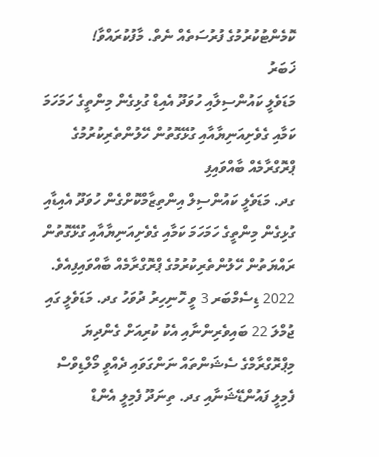ކޮމެންޓުކުރުމުގެ ފުރުސަތެއް ނެތް. މާފުކުރައްވާ!
ޚަބަރު
މަޑަވެލީ ކައުންސިލާއި ހުވަދޫ އެއިޑް ގުޅިގެން މިންތީގެ ހަމަހަމަ ކަމާއި ގެވެށިއަނިޔާއާއި ގުޅޭގޮތުން ހޭލުންތެރިކުރުމުގެ ޕްރޮގްރާމެއް ބާއްވައިފި
ގދ. މަޑަވެލީ ކައުންސިލް އިންތިޒާމްކޮށްގެން ހުވަދޫ އެއިޑާއި ގުޅިގެން މިންތީގެ ހަމަހަމަ ކަމާއި ގެވެށިއަނިޔާއާއި ގުޅޭގޮތުން ރައްޔަތުން ހޭލުންތެރިކުރުމުގެ ޕްރޮގްރާމެއް ބާއްވައިފިއެވެ.
2022 ޑިސެމްބަރ 3 ވީ ހޮނިހިރު ދުވަހު ގދ. މަޑަވެލީ ގައި ޖުމްލަ 22 ބައިވެރިންނާއި އެކު ކުރިއަށް ގެންދިޔަ މިޕްރޮގްރާމްގެ ސެޝަންތައް ނަންގަވައި ދެއްވީ މޯލްޑިވްސް ފެމިލީ ފައުންޑޭޝަނާއި ގދ. ތިނަދޫ ފެމިލީ އެންޑް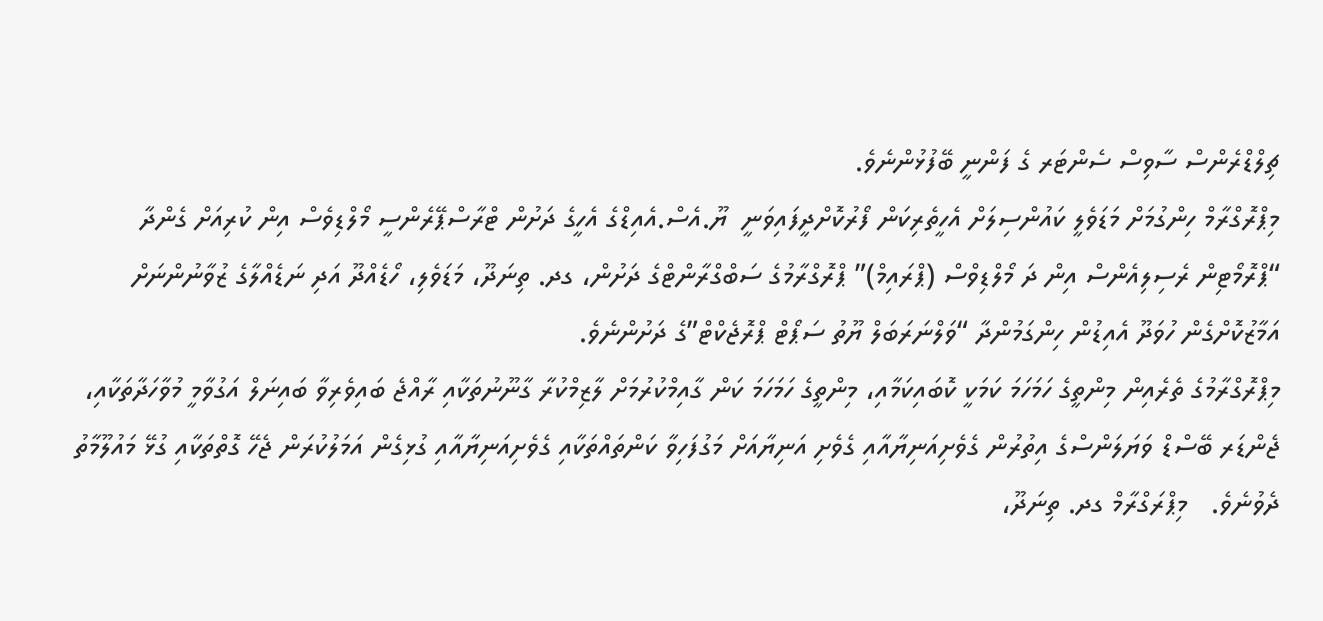ޗިލްޑްރެންސް ސާވިސް ސެންޓަރ ގެ ފަންނީ ބޭފުޅުންނެވެ.
މިޕްރޮގްރާމް ހިންގުމަށް މަޑަވެލީ ކައުންސިލަށް އެހީތެރިކަން ފޯރުކޮށްދީފައިވަނީ  ޔޫ.އެސް.އެއިޑްގެ އެހީގެ ދަށުން ޓްރާސްޕޭރެންސީ މޯލްޑިވެސް އިން ކުރިއަށް ގެންދާ “ޕްރޮމޯޓިން ރެސިލިއެންސް އިން ދަ މޯލްޑިވްސް (ޕްރައިމް)” ޕްރޮގްރާމުގެ ސަބްގްރާންޓްގެ ދަށުން، ގދ. ތިނަދޫ، މަޑަވެލި، ހޯޑެއްދޫ އަދި ނަޑެއްލާގެ ޒުވާނުންނަށް އަމާޒުކޮށްގެން ހުވަދޫ އެއިޑުން ހިންގަމުންދާ “ވަލްނަރަބަލް ޔޫތު ސަޕޯޓް ޕްރޮޖެކްޓް”ގެ ދަށުންނެވެ.
މިޕްރޮގްރާމުގެ ތެރެއިން މިންތީގެ ހަމަހަމަ ކަމަކީ ކޮބައިކަމާއި، މިންތީގެ ހަމަހަމަ ކަން ގާއިމްކުރުމަށް ލާޒިމްކުރާ ގާނޫނުތަކާއި ރާއްޖެ ބައިވެރިވާ ބައިނަލް އަގުވާމީ މުވާހަދާތަކާއި، ޖެންޑަރ ބޭސްޑް ވަޔަލަންސްގެ އިތުރުން ގެވެށިއަނިޔާއާއި ގެވެށި އަނިޔާއަށް މަގުފަހިވާ ކަންތައްތަކާއި ގެވެށިއަނިޔާއާއި ގުޅިގެން އަމަލުކުރަން ޖެހޭ ގޮތްތަކާއި ގުޅޭ މައުލޫމާތު ދެވުނެވެ.   މިޕްރަގްރާމް ގދ. ތިނަދޫ،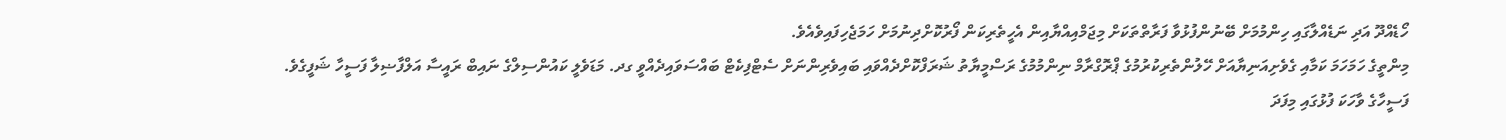ހޯޑެއްދޫ އަދި ނަޑެއްލާގައި ހިންމުމަށް ބޭނުންފުޅުވާ ފަރާތްތަކަށް މިޖަމްއިއްޔާއިން އެހީތެރިކަން ފޯރުކޮށްދިނުމަށް ހަމަޖެހިފައިވެއެވެ.
މިންތީގެ ހަމަހަމަ ކަމާއި ގެވެށިއަނިޔާއަށް ހޭލުންތެރިކުރުމުގެ ޕްރޮގްރާމް ނިންމުމުގެ ރަސްމީޔާތު ޝަރަފްކޮށްދެއްވައި ބައިވެރިންނަށް ސެޓްފިކެޓް ބައްސަވައިދެއްވީ ގދ. މަޑަވެލީ ކައުންސިލްގެ ނައިބް ރައީސާ އަލްފާޟިލާ ފަސީހާ ޝަފީގެވެ.  ފަސީހާގެ ވާހަކަ ފުޅުގައި މިފަދަ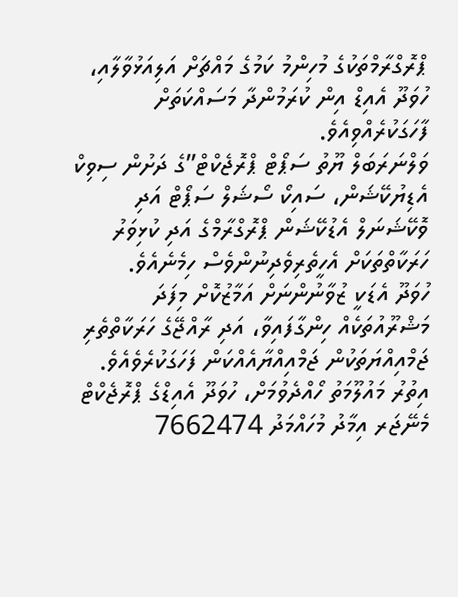ޕްރޮގްރާމްތަކުގެ މުހިންމު ކަމުގެ މައްޗަށް އަލިއަޅުވާލާއި، ހުވަދޫ އެއިޑް އިން ކުރަމުންދާ މަސައްކަތަށް ފާހަގަކުރެއްވިއެވެ.
ވަލްނަރަބަލް ޔޫތު ސަޕޯޓް ޕްރޮޖެކްޓް”ގެ ދަށުން ސިވިކް އެޑިޔުކޭޝަން، ސައިކޯ ސޯޝަލް ސަޕޯޓް އަދި ވޮކޭޝަނަލް އެޑުކޭޝަން ޕްރޮގްރާމްގެ އަދި ކުޅިވަރު ހަރަކާތްތަކަށް އެހީތެރިވެދިނުންވެސް ހިމެނެއެވެ.
ހުވަދޫ އެޑަކީ ޒުވާނުންނަށް އަމާޒުކޮށް މިފަދަ މަޝްރޫއުތަކެއް ހިންގާފައިވާ، އަދި ރާއްޖޭގެ ހަރަކާތްތެރި ޖަމްއިއްޔަތަކުން ޖަމްއިއްޔާއެއްކަން ފަހަގަކުރެވެއެވެ.
އިތުރު މައުލޫމަތު ހޯއްދެވުމަށް، ހުވަދޫ އެއިޑްގެ ޕްރޮޖެކްޓް މެނޭޖަރ އިމާދު މުހައްމަދު 7662474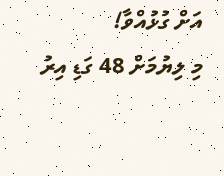އަށް ގުޅުއްވާ!
މި ލިޔުމަށް 48 ގަޑި އިރު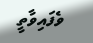ވެފައިވާތީ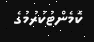ކޮމެންޓުކުރުމުގެ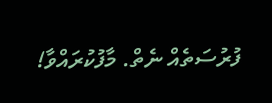ފުރުސަތެއް ނެތް. މާފުކުރައްވާ!